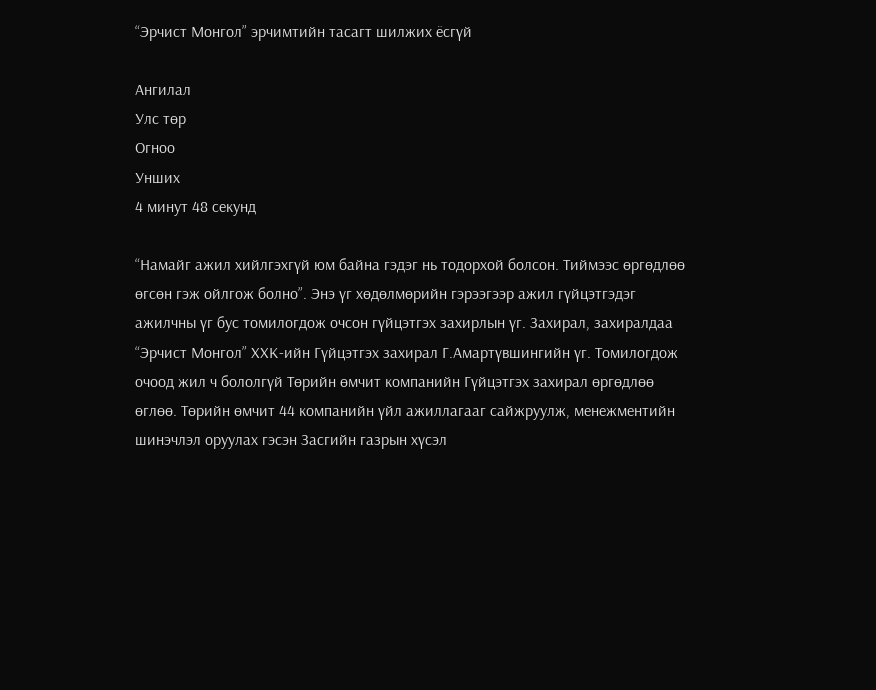“Эрчист Монгол” эрчимтийн тасагт шилжих ёсгүй

Ангилал
Улс төр
Огноо
Унших
4 минут 48 секунд

“Намайг ажил хийлгэхгүй юм байна гэдэг нь тодорхой болсон. Тиймээс өргөдлөө өгсөн гэж ойлгож болно”. Энэ үг хөдөлмөрийн гэрээгээр ажил гүйцэтгэдэг ажилчны үг бус томилогдож очсон гүйцэтгэх захирлын үг. Захирал, захиралдаа “Эрчист Монгол” ХХК-ийн Гүйцэтгэх захирал Г.Амартүвшингийн үг. Томилогдож очоод жил ч бололгүй Төрийн өмчит компанийн Гүйцэтгэх захирал өргөдлөө өглөө. Төрийн өмчит 44 компанийн үйл ажиллагааг сайжруулж, менежментийн шинэчлэл оруулах гэсэн Засгийн газрын хүсэл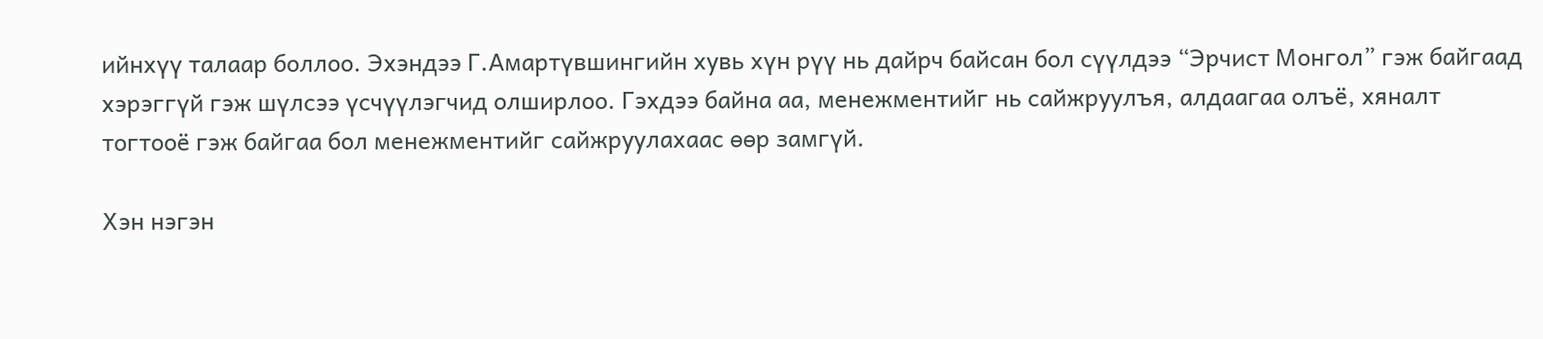ийнхүү талаар боллоо. Эхэндээ Г.Амартүвшингийн хувь хүн рүү нь дайрч байсан бол сүүлдээ “Эрчист Монгол” гэж байгаад хэрэггүй гэж шүлсээ үсчүүлэгчид олширлоо. Гэхдээ байна аа, менежментийг нь сайжруулъя, алдаагаа олъё, хяналт тогтооё гэж байгаа бол менежментийг сайжруулахаас өөр замгүй.

Хэн нэгэн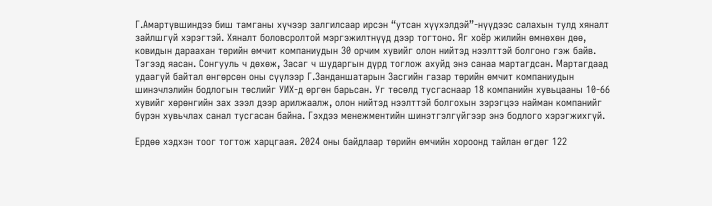Г.Амартүвшиндээ биш тамганы хүчээр залгилсаар ирсэн “утсан хүүхэлдэй”-нүүдээс салахын тулд хяналт зайлшгүй хэрэгтэй. Хяналт боловсролтой мэргэжилтнүүд дээр тогтоно. Яг хоёр жилийн өмнөхөн дөө, ковидын дараахан төрийн өмчит компаниудын 30 орчим хувийг олон нийтэд нээлттэй болгоно гэж байв. Тэгээд яасан. Сонгууль ч дөхөж, Засаг ч шударгын дүрд тоглож ахуйд энэ санаа мартагдсан. Мартагдаад удаагүй байтал өнгөрсөн оны сүүлээр Г.Занданшатарын Засгийн газар төрийн өмчит компаниудын шинэчлэлийн бодлогын төслийг УИХ-д өргөн барьсан. Уг төсөлд тусгаснаар 18 компанийн хувьцааны 10-66 хувийг хөрөнгийн зах зээл дээр арилжаалж, олон нийтэд нээлттэй болгохын зэрэгцээ найман компанийг бүрэн хувьчлах санал тусгасан байна. Гэхдээ менежментийн шинэтгэлгүйгээр энэ бодлого хэрэгжихгүй.

Ердөө хэдхэн тоог тогтож харцгаая. 2024 оны байдлаар төрийн өмчийн хороонд тайлан өгдөг 122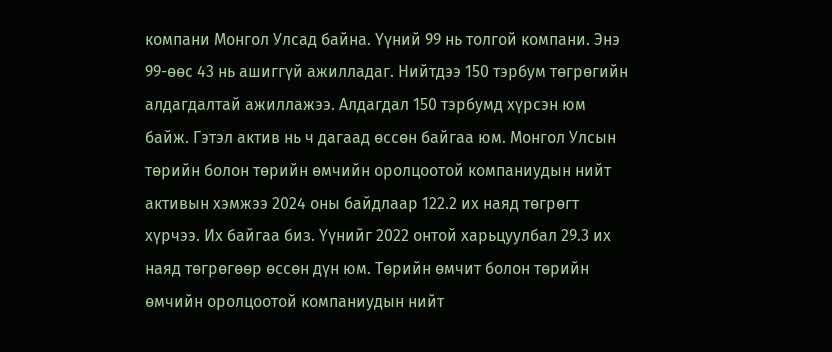компани Монгол Улсад байна. Үүний 99 нь толгой компани. Энэ 99-өөс 43 нь ашиггүй ажилладаг. Нийтдээ 150 тэрбум төгрөгийн алдагдалтай ажиллажээ. Алдагдал 150 тэрбумд хүрсэн юм байж. Гэтэл актив нь ч дагаад өссөн байгаа юм. Монгол Улсын төрийн болон төрийн өмчийн оролцоотой компаниудын нийт активын хэмжээ 2024 оны байдлаар 122.2 их наяд төгрөгт хүрчээ. Их байгаа биз. Үүнийг 2022 онтой харьцуулбал 29.3 их наяд төгрөгөөр өссөн дүн юм. Төрийн өмчит болон төрийн өмчийн оролцоотой компаниудын нийт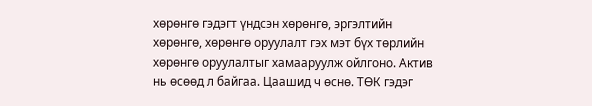хөрөнгө гэдэгт үндсэн хөрөнгө, эргэлтийн хөрөнгө, хөрөнгө оруулалт гэх мэт бүх төрлийн хөрөнгө оруулалтыг хамааруулж ойлгоно. Актив нь өсөөд л байгаа. Цаашид ч өснө. ТӨК гэдэг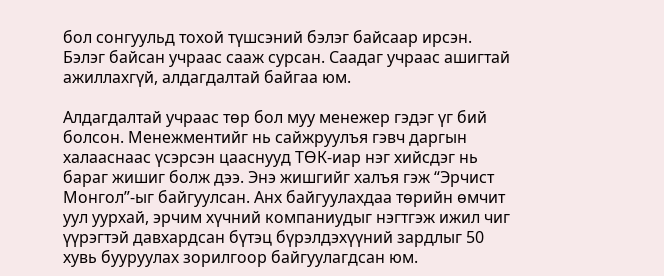бол сонгуульд тохой түшсэний бэлэг байсаар ирсэн. Бэлэг байсан учраас сааж сурсан. Саадаг учраас ашигтай ажиллахгүй, алдагдалтай байгаа юм.

Алдагдалтай учраас төр бол муу менежер гэдэг үг бий болсон. Менежментийг нь сайжруулъя гэвч даргын халааснаас үсэрсэн цааснууд ТӨК-иар нэг хийсдэг нь бараг жишиг болж дээ. Энэ жишгийг халъя гэж “Эрчист Монгол”-ыг байгуулсан. Анх байгуулахдаа төрийн өмчит уул уурхай, эрчим хүчний компаниудыг нэгтгэж ижил чиг үүрэгтэй давхардсан бүтэц бүрэлдэхүүний зардлыг 50 хувь бууруулах зорилгоор байгуулагдсан юм.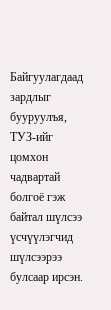Байгуулагдаад зардлыг бууруулъя, ТУЗ-ийг цомхон чадвартай болгоё гэж байтал шүлсээ үсчүүлэгчид шүлсээрээ булсаар ирсэн.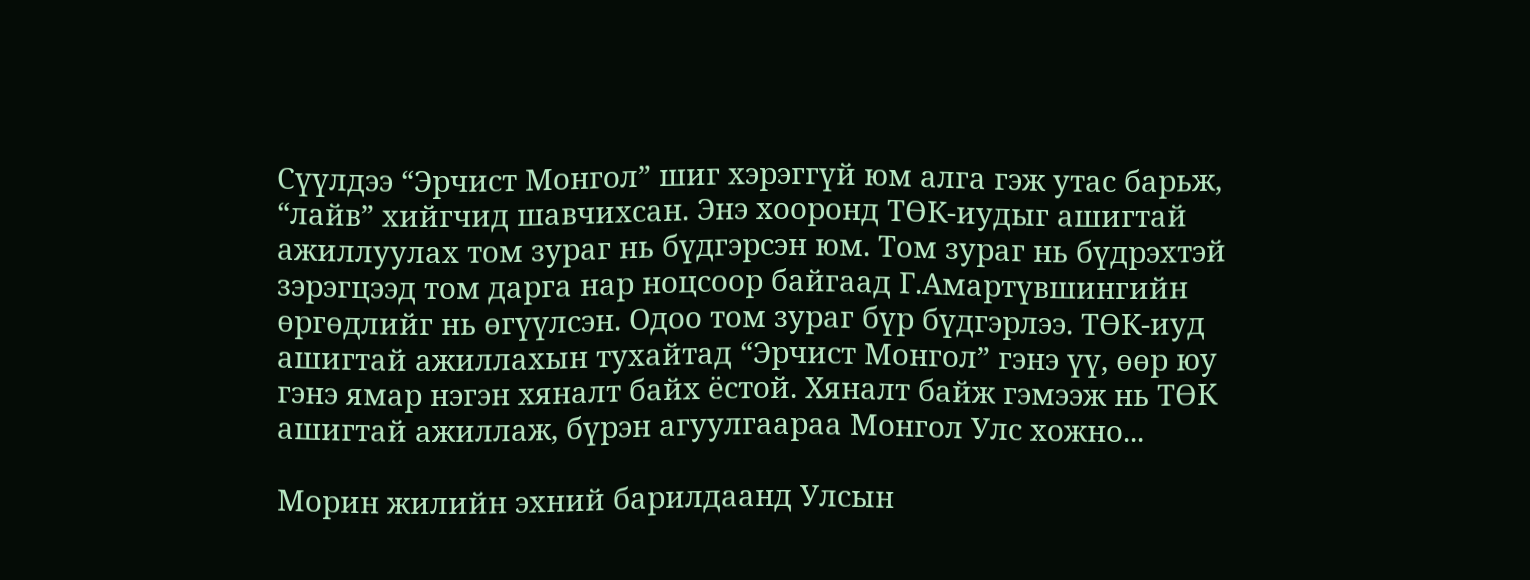Сүүлдээ “Эрчист Монгол” шиг хэрэггүй юм алга гэж утас барьж, “лайв” хийгчид шавчихсан. Энэ хооронд ТӨК-иудыг ашигтай ажиллуулах том зураг нь бүдгэрсэн юм. Том зураг нь бүдрэхтэй зэрэгцээд том дарга нар ноцсоор байгаад Г.Амартүвшингийн өргөдлийг нь өгүүлсэн. Одоо том зураг бүр бүдгэрлээ. ТӨК-иуд ашигтай ажиллахын тухайтад “Эрчист Монгол” гэнэ үү, өөр юу гэнэ ямар нэгэн хяналт байх ёстой. Хяналт байж гэмээж нь ТӨК ашигтай ажиллаж, бүрэн агуулгаараа Монгол Улс хожно...

Морин жилийн эхний барилдаанд Улсын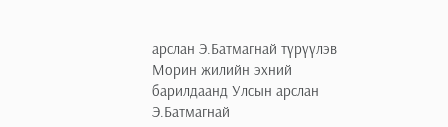арслан Э.Батмагнай түрүүлэв
Морин жилийн эхний барилдаанд Улсын арслан Э.Батмагнай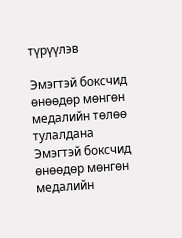түрүүлэв

Эмэгтэй боксчид өнөөдөр мөнгөн медалийн төлөө тулалдана
Эмэгтэй боксчид өнөөдөр мөнгөн медалийн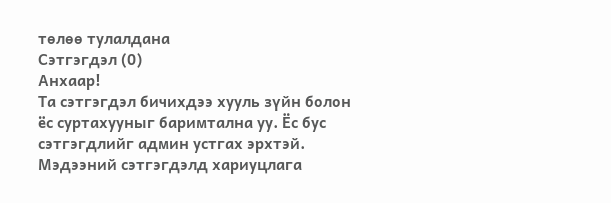төлөө тулалдана
Сэтгэгдэл (0)
Анхаар!
Та сэтгэгдэл бичихдээ хууль зүйн болон ёс суртахууныг баримтална уу. Ёс бус сэтгэгдлийг админ устгах эрхтэй. Мэдээний сэтгэгдэлд хариуцлага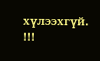хүлээхгүй. !!!